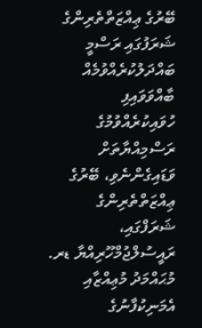ބޭރުގެ ޢިއްޒަތްތެރިންގެ ޝަރަފުގައި ރަސްމީ ބައްދަލުކުރެއްވުމެއް ބާއްވަވައިފި
ހުވައިކުރެއްވުމުގެ ރަސްމިއްޔާތަށް ވަޑައިގެންނެވި، ބޭރުގެ ޢިއްޒަތްތެރިންގެ ޝަރަފްގައި، ރައީސުލްޖުމްހޫރިއްޔާ ޑރ. މުޙައްމަދު މުޢިއްޒާއި އެމަނިކުފާނުގެ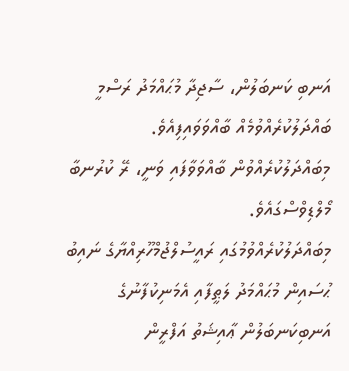އަނބި ކަނބަލުން، ސާޖިދާ މުޙައްމަދު ރަސްމީ ބައްދަލުކުރެއްވުމެއް ބާއްވަވައިފިއެވެ.
މިބައްދަލުކުރެއްވުން ބާއްވަވާފައި ވަނީ، ރޭ ކުރުނބާ މޯލްޑިވްސްގައެވެ.
މިބައްދަލުކުރެއްވުމުގައި ރައީސުލްޖުމްހޫރިއްޔާގެ ނައިބު ޙުސައިން މުޙައްމަދު ލަޠީފާއި އެމަނިކުފާނުގެ އަނބިކަނބަލުން ޢާއިޝަތު އަފްރީން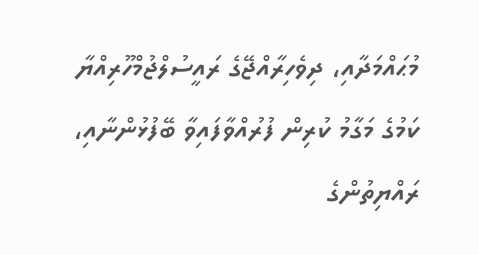މުޙައްމަދާއި، ދިވެހިރާއްޖޭގެ ރައީސުލްޖުމްހޫރިއްޔާ ކަމުގެ މަގާމު ކުރިން ފުރުއްވާފައިވާ ބޭފުޅުންނާއި، ރައްޔިތުންގެ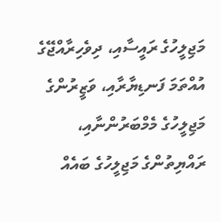މަޖިލީހުގެ ރައީސާއި، ދިވެހިރާއްޖޭގެ އުއްތަމަ ފަނޑިޔާރާއި، ވަޒީރުންގެ މަޖިލީހުގެ މެމްބަރުންނާއި، ރައްޔިތުންގެ މަޖިލީހުގެ ބައެއް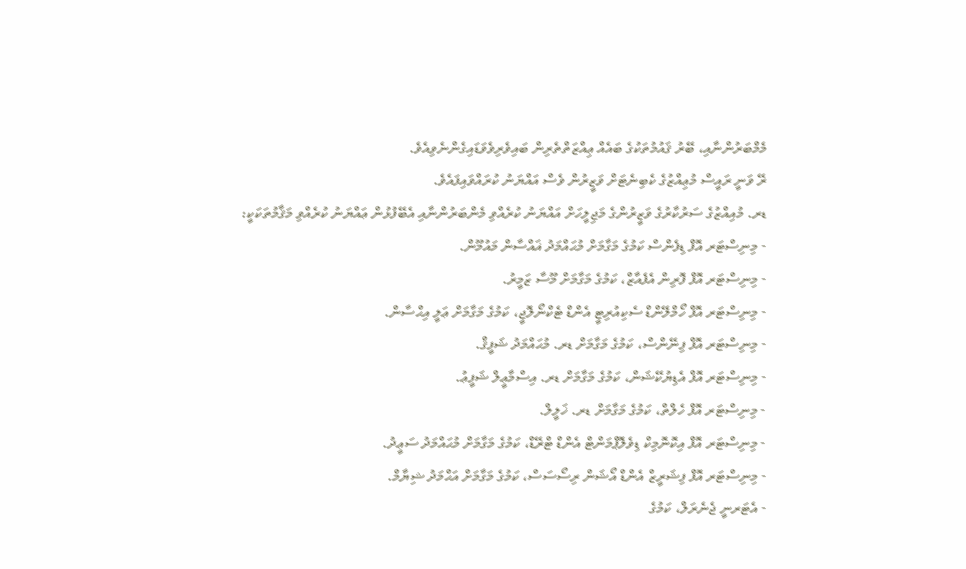މެމްބަރުންނާއި، ބޭރު ޤައުމުތަކުގެ ބައެއް ޢިއްޒަތްތެރިން ބައިވެރިވެވަޑައިގެންނެވިއެވެ.
ރޭ ވަނީ ރައީސް މުޢިއްޒުގެ ކެބިނެޓަށް ވަޒީރުން ވެސް އައްޔަނު ކުރައްވައިފައެވެ.
ޑރ. މުއިއްޒުގެ ސަރުކާރުގެ ވަޒީރުންގެ މަޖިލީހަށް އައްޔަނު ކުރެއްވި މެންބަރުންނާއި އެބޭފުޅުން ޢައްޔަނު ކުރެއްވި މަޤާމުތަކަކީ:
- މިނިސްޓަރ އޮފް ޑިފެންސް ކަމުގެ މަގާމަށް މުޙައްމަދު ޣައްސާން މައުމޫން.
- މިނިސްޓަރ އޮފް ފޮރިން އެފެއާޒް، ކަމުގެ މަގާމަށް މޫސާ ޒަމީރު.
- މިނިސްޓަރ އޮފް ހޯމްލޭންޑް ސެކިއުރިޓީ އެންޑް ޓެކްނޯލޮޖީ، ކަމުގެ މަގާމަށް ޢަލީ އިޙްސާން.
- މިނިސްޓަރ އޮފް ފިނޭންސް، ކަމުގެ މަގާމަށް ޑރ. މުޙައްމަދު ޝަފީޤް.
- މިނިސްޓަރ އޮފް އެޑިޔުކޭޝަން، ކަމުގެ މަގާމަށް ޑރ. އިސްމާޢީލް ޝަފީޢު.
- މިނިސްޓަރ އޮފް ހެލްތް، ކަމުގެ މަގާމަށް ޑރ. ޚަލީލް.
- މިނިސްޓަރ އޮފް އިކޮނޮމިކް ޑިވެލޮޕްމަންޓް އެންޑް ޓްރޭޑް، ކަމުގެ މަގާމަށް މުޙައްމަދު ސަޢީދު.
- މިނިސްޓަރ އޮފް ފިޝަރީޒް އެންޑް އޯޝަން ރިސޯސަސް، ކަމުގެ މަގާމަށް އަޙްމަދު ޝިޔާމް.
- އެޓަރނީ ޖެނެރަލް، ކަމުގެ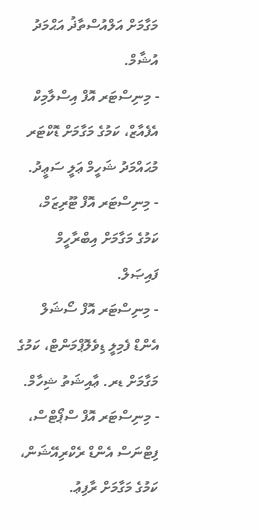މަގާމަށް އަލްއުސްތާޛު އަޙްމަދު އުޝާމް.
- މިނިސްޓަރ އޮފް އިސްލާމިކް އެފެއާޒް، ކަމުގެ މަގާމަށް ޑޮކްޓަރ މުޙައްމަދު ޝަހީމް ޢަލީ ސަޢީދު.
- މިނިސްޓަރ އޮފް ޓޫރިޒަމް، ކަމުގެ މަގާމަށް އިބްރާހީމް ފައިޞަލް.
- މިނިސްޓަރ އޮފް ސޯޝަލް އެންޑް ފެމިލީ ޑިވެލޮޕްމަންޓް، ކަމުގެ މަގާމަށް ޑރ. ޢާއިޝަތު ޝިހާމް.
- މިނިސްޓަރ އޮފް ސްޕޯޓްސް، ފިޓްނަސް އެންޑް ރެކްރިއޭޝަން، ކަމުގެ މަގާމަށް ރާފިޢު.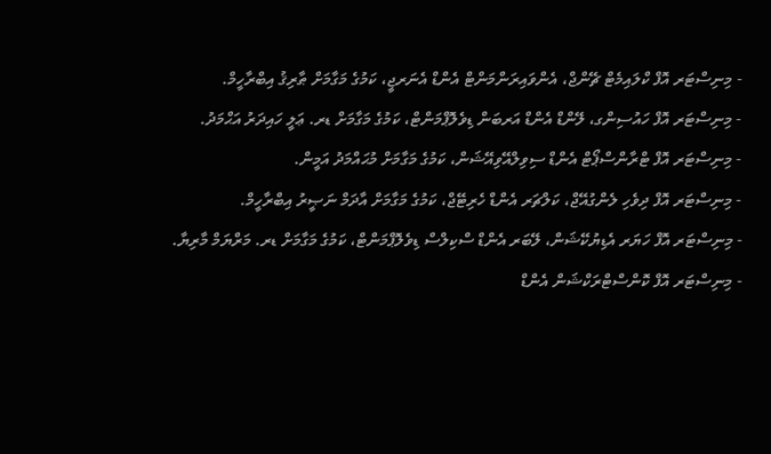- މިނިސްޓަރ އޮފް ކްލައިމެޓް ޗޭންޖް، އެންވައިރަންމަންޓް އެންޑް އެނަރޖީ، ކަމުގެ މަގާމަށް ޠާރިޤު އިބްރާހީމް.
- މިނިސްޓަރ އޮފް ހައުސިންގ، ލޭންޑް އެންޑް އަރބަން ޑިވެލޮޕްމަންޓް، ކަމުގެ މަގާމަށް ޑރ. ޢަލީ ހައިދަރު އަޙްމަދު.
- މިނިސްޓަރ އޮފް ޓްރާންސްޕޯޓް އެންޑް ސިވިލްއޭވިއޭޝަން، ކަމުގެ މަގާމަށް މުޙައްމަދު އަމީން.
- މިނިސްޓަރ އޮފް ދިވެހި ލެންގުއޭޖް، ކަލްޗަރ އެންޑް ހެރިޓޭޖް، ކަމުގެ މަގާމަށް އާދަމް ނަޞީރު އިބްރާހީމް.
- މިނިސްޓަރ އޮފް ހަޔަރ އެޑިޔުކޭޝަން، ލޭބަރ އެންޑް ސްކިލްސް ޑިވެލޮޕްމަންޓް، ކަމުގެ މަގާމަށް ޑރ. މަރްޔަމް މާރިޔާ.
- މިނިސްޓަރ އޮފް ކޮންސްޓްރަކްޝަން އެންޑް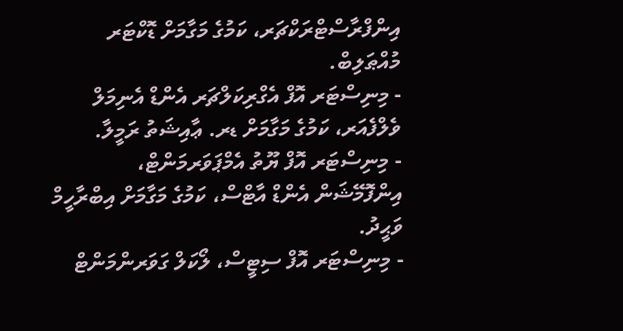އިންފްރާސްޓްރަކްޗަރ، ކަމުގެ މަގާމަށް ޑޮކްޓަރ މުއްޠަލިބް.
- މިނިސްޓަރ އޮފް އެގްރިކަލްޗަރ އެންޑް އެނިމަލް ވެލްފެއަރ، ކަމުގެ މަގާމަށް ޑރ. ޢާއިޝަތު ރަމީލާ.
- މިނިސްޓަރ އޮފް ޔޫތު އެމްޕަވަރމަންޓް، އިންފޮމޭޝަން އެންޑް އާޓްސް، ކަމުގެ މަގާމަށް އިބްރާހީމް ވަޙީދު.
- މިނިސްޓަރ އޮފް ސިޓީސް، ލޯކަލް ގަވަރންމަންޓް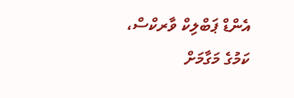އެންޑް ޕަބްލިކް ވާރކްސް، ކަމުގެ މަގާމަށް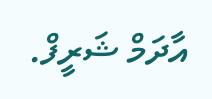އާދަމް ޝަރީފް.